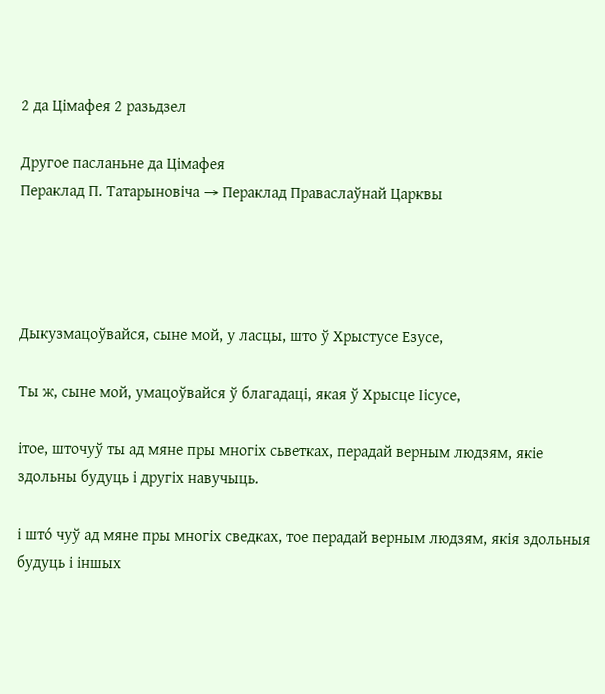2 да Цімафея 2 разьдзел

Другое пасланьне да Цімафея
Пераклад П. Татарыновіча → Пераклад Праваслаўнай Царквы




Дыкузмацоўвайся, сыне мой, у ласцы, што ў Хрыстусе Езусе,

Ты ж, сыне мой, умацоўвайся ў благадаці, якая ў Хрысце Іісусе,

ітое, шточуў ты ад мяне пры многіх сьветках, перадай верным людзям, якіе здольны будуць і другіх навучыць.

і што́ чуў ад мяне пры многіх сведках, тое перадай верным людзям, якія здольныя будуць і іншых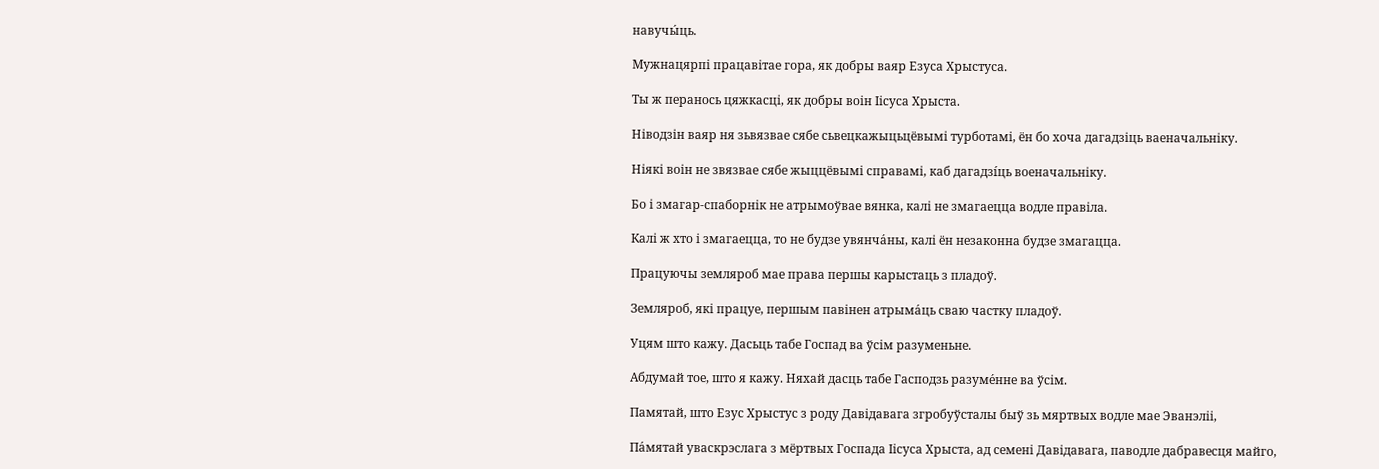навучы́ць.

Мужнацярпі працавітае гора, як добры ваяр Езуса Хрыстуса.

Ты ж перанось цяжкасці, як добры воін Іісуса Хрыста.

Ніводзін ваяр ня зьвязвае сябе сьвецкажыцьцёвымі турботамі, ён бо хоча дагадзіць ваеначальніку.

Ніякі воін не звязвае сябе жыццёвымі справамі, каб дагадзíць военачальніку.

Бо і змагар-спаборнік не атрымоўвае вянка, калі не змагаецца водле правіла.

Калі ж хто і змагаецца, то не будзе увянча́ны, калі ён незаконна будзе змагацца.

Працуючы земляроб мае права першы карыстаць з пладоў.

Земляроб, які працуе, першым павінен атрыма́ць сваю частку пладоў.

Уцям што кажу. Дасьць табе Госпад ва ўсім разуменьне.

Абдумай тое, што я кажу. Няхай дасць табе Гасподзь разуме́нне ва ўсім.

Памятай, што Езус Хрыстус з роду Давідавага згробуўсталы быў зь мяртвых водле мае Эванэліі,

Па́мятай уваскрэслага з мёртвых Госпада Іісуса Хрыста, ад семені Давідавага, паводле дабравесця майго,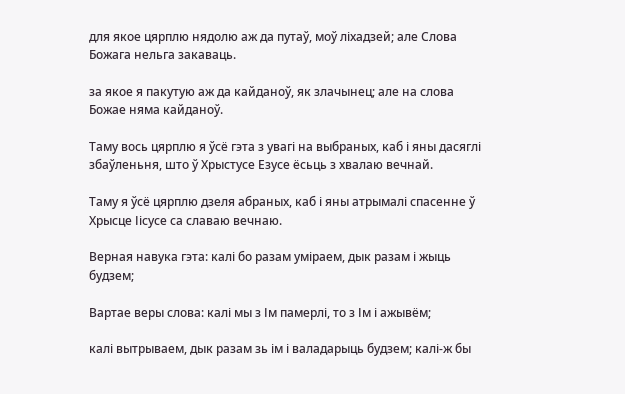для якое цярплю нядолю аж да путаў, моў ліхадзей; але Слова Божага нельга закаваць.

за якое я пакутую аж да кайданоў, як злачынец; але на слова Божае няма кайданоў.

Таму вось цярплю я ўсё гэта з увагі на выбраных, каб і яны дасяглі збаўленьня, што ў Хрыстусе Езусе ёсьць з хвалаю вечнай.

Таму я ўсё цярплю дзеля абраных, каб і яны атрымалі спасенне ў Хрысце Іісусе са славаю вечнаю.

Верная навука гэта: калі бо разам уміраем, дык разам і жыць будзем;

Вартае веры слова: калі мы з Ім памерлі, то з Ім і ажывём;

калі вытрываем, дык разам зь ім і валадарыць будзем; калі-ж бы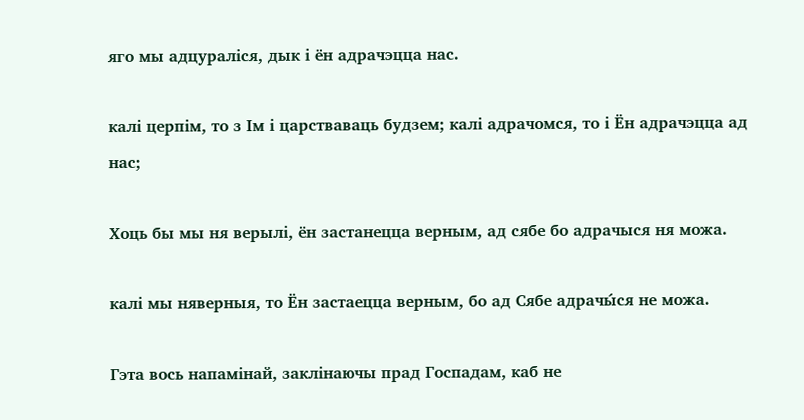яго мы адцураліся, дык і ён адрачэцца нас.

калі церпім, то з Ім і царстваваць будзем; калі адрачомся, то і Ён адрачэцца ад нас;

Хоць бы мы ня верылі, ён застанецца верным, ад сябе бо адрачыся ня можа.

калі мы няверныя, то Ён застаецца верным, бо ад Сябе адрачы́ся не можа.

Гэта вось напамінай, заклінаючы прад Госпадам, каб не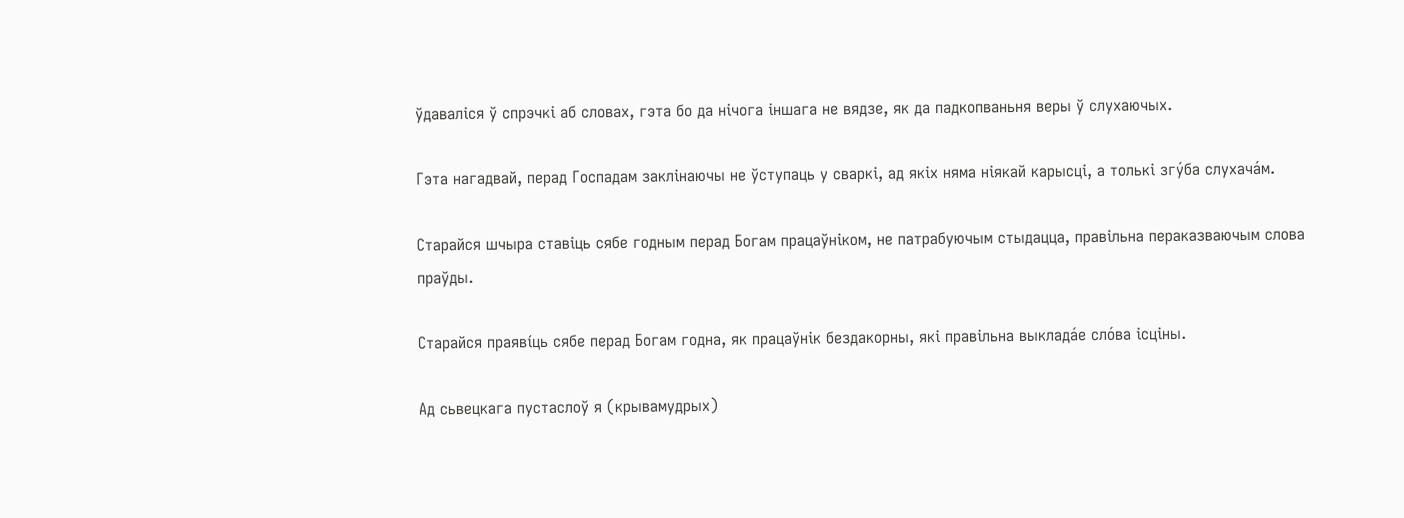ўдаваліся ў спрэчкі аб словах, гэта бо да нічога іншага не вядзе, як да падкопваньня веры ў слухаючых.

Гэта нагадвай, перад Госпадам заклінаючы не ўступаць у сваркі, ад якіх няма ніякай карысці, а толькі згу́ба слухача́м.

Старайся шчыра ставіць сябе годным перад Богам працаўніком, не патрабуючым стыдацца, правільна пераказваючым слова праўды.

Старайся праявíць сябе перад Богам годна, як працаўнік бездакорны, які правільна выклада́е сло́ва ісціны.

Ад сьвецкага пустаслоў я (крывамудрых)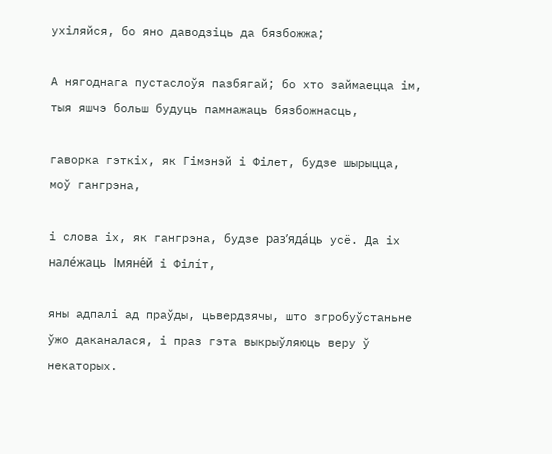ухіляйся, бо яно даводзіць да бязбожжа;

А нягоднага пустаслоўя пазбягай; бо хто займаецца ім, тыя яшчэ больш будуць памнажаць бязбожнасць,

гаворка гэткіх, як Гімэнэй і Філет, будзе шырыцца, моў гангрэна,

і слова іх, як гангрэна, будзе раз’яда́ць усё. Да іх нале́жаць Імяне́й і Філíт,

яны адпалі ад праўды, цьвердзячы, што згробуўстаньне ўжо даканалася, і праз гэта выкрыўляюць веру ў некаторых.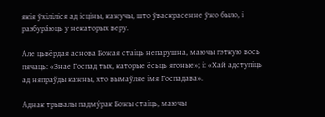якія ўхіліліся ад ісціны, кажучы, што ўваскрасенне ўжо было, і разбура́юць у некаторых веру.

Але цьвёрдая аснова Божая стаіць непарушна, маючы гэткую вось пячаць: «Знае Госпад тых, каторые ёсьць ягоные»; і: «Хай адступіць ад няпраўды кажны, хто вымаўляе імя Госпадава».

Аднак трывалы падму́рак Божы стаіць, маючы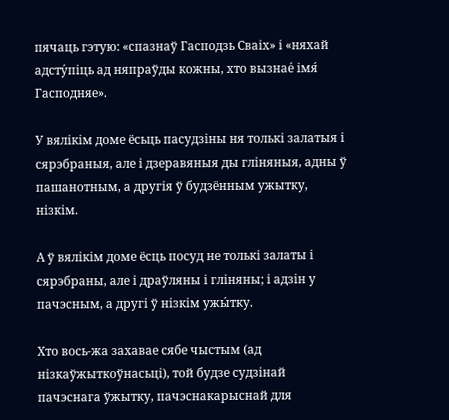пячаць гэтую: «спазнаў Гасподзь Сваіх» і «няхай адсту́піць ад няпраўды кожны, хто вызнае́ імя́ Гасподняе».

У вялікім доме ёсьць пасудзіны ня толькі залатыя і сярэбраныя, але і дзеравяныя ды гліняныя, адны ў пашанотным, а другія ў будзённым ужытку, нізкім.

А ў вялікім доме ёсць посуд не толькі залаты і сярэбраны, але і драўляны і гліняны; і адзін у пачэсным, а другі ў нізкім ужы́тку.

Хто вось-жа захавае сябе чыстым (ад нізкаўжыткоўнасьці), той будзе судзінай пачэснага ўжытку, пачэснакарыснай для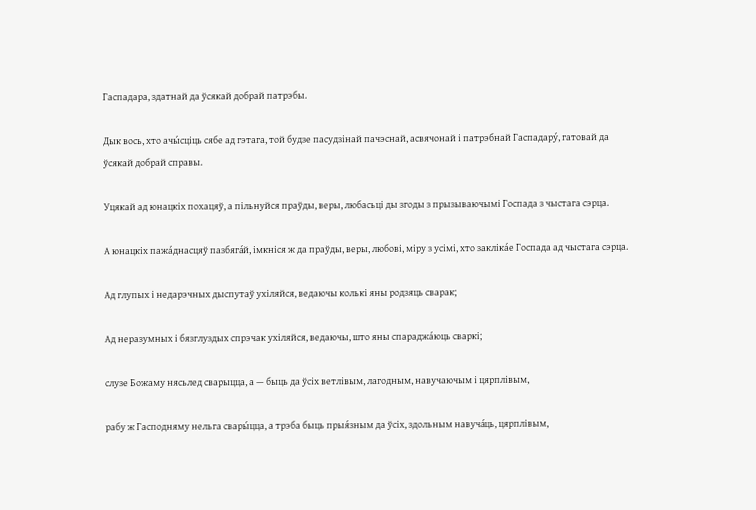Гаспадара, здатнай да ўсякай добрай патрэбы.

Дык вось, хто ачы́сціць сябе ад гэтага, той будзе пасудзінай пачэснай, асвячонай і патрэбнай Гаспадару́, гатовай да ўсякай добрай справы.

Уцякай ад юнацкіх похацяў, а пільнуйся праўды, веры, любасьці ды згоды з прызываючымі Госпада з чыстага сэрца.

А юнацкіх пажа́днасцяў пазбяга́й, імкніся ж да праўды, веры, любові, міру з усімі, хто закліка́е Госпада ад чыстага сэрца.

Ад глупых і недарэчных дыспутаў ухіляйся, ведаючы колькі яны родзяць сварак;

Ад неразумных і бязглуздых спрэчак ухіляйся, ведаючы, што яны спараджа́юць сваркі;

слузе Божаму нясьлед сварыцца, а — быць да ўсіх ветлівым, лагодным, навучаючым і цярплівым,

рабу ж Гасподняму нельга свары́цца, а трэба быць прыя́зным да ўсіх, здольным навуча́ць, цярплівым,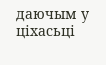даючым у ціхасьці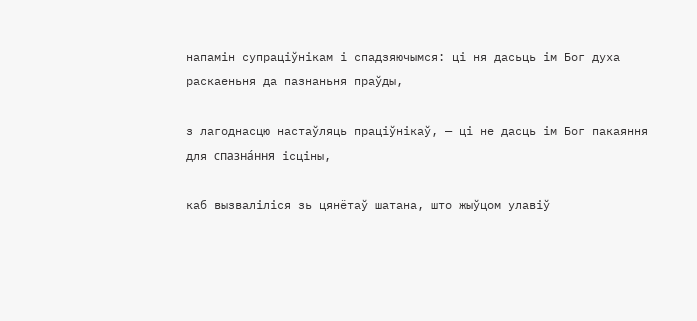напамін супраціўнікам і спадзяючымся: ці ня дасьць ім Бог духа раскаеньня да пазнаньня праўды,

з лагоднасцю настаўляць праціўнікаў, — ці не дасць ім Бог пакаяння для спазна́ння ісціны,

каб вызваліліся зь цянётаў шатана, што жыўцом улавіў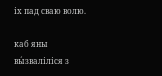іх пад сваю волю.

каб яны вы́зваліліся з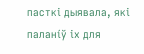пасткі дыявала, які паланíў іх для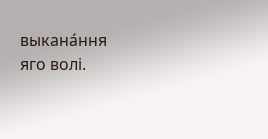выкана́ння яго волі.